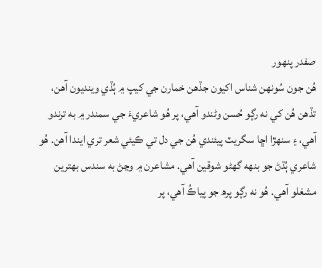صفدر پنهور
هُن جون سُونهن شناس اکيون جڏهن خمارن جي کيپ ۾ ٻُڏي وينديون آھن، تڏھن هُن کي نه رڳو حُسن وڻندو آھي، پر هُو شاعريءَ جي سمندر ۾ به ترندو آھي، ۽ سنهڙا اڇا سگريٽ پيئندي هُن جي دل تي ڪيئي شعر تري ايندا آھن. هُو شاعري ٻُڌڻ جو بنهه گهڻو شوقين آھي. مشاعرن ۾ وڃڻ به سندس بهترين مشغلو آھي. هُو نه رڳو پرھ جو پياڪُ آھي، پر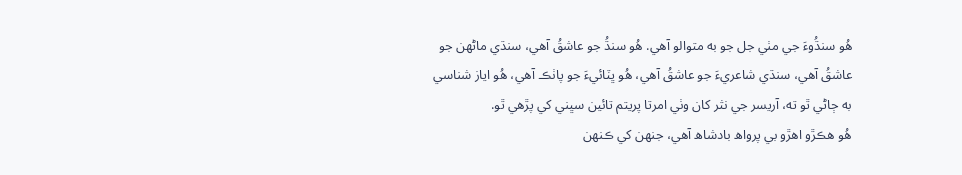هُو سنڌُوءَ جي مٺي جل جو به متوالو آھي. هُو سنڌُ جو عاشقُ آھي، سنڌي ماڻھن جو عاشقُ آھي، سنڌي شاعريءَ جو عاشقُ آھي، هُو ڀٽائيءَ جو پاٺڪ آھي، هُو اياز شناسي به ڄاڻي ٿو ته، آريسر جي نثر کان وٺي امرتا پريتم تائين سڀني کي پڙھي ٿو.
ھُو هڪڙو اهڙو بي پرواھ بادشاھ آھي، جنهن کي ڪنهن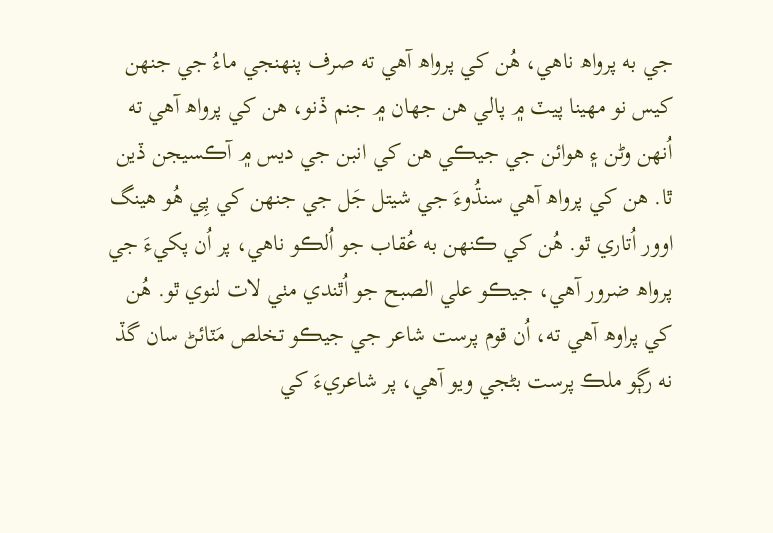جي به پرواھ ناھي، هُن کي پرواھ آھي ته صرف پنهنجي ماءُ جي جنهن کيس نو مهينا پيٽ ۾ پالي هن جهان ۾ جنم ڏنو، هن کي پرواھ آھي ته اُنهن وڻن ۽ هوائن جي جيڪي هن کي انبن جي ديس ۾ آڪسيجن ڏين ٿا. هن کي پرواھ آھي سنڌُوءَ جي شيتل جَل جي جنهن کي پِي هُو هينگ اوور اُتاري ٿو. هُن کي ڪنهن به عُقاب جو اُلڪو ناهي، پر اُن پکيءَ جي پرواھ ضرور آھي، جيڪو علي الصبح جو اُٿندي مٺي لات لنوي ٿو. هُن کي پراوھ آھي ته، اُن قوم پرست شاعر جي جيڪو تخلص مَٽائڻ سان گڏ نه رڳو ملڪ پرست بڻجي ويو آھي، پر شاعريءَ کي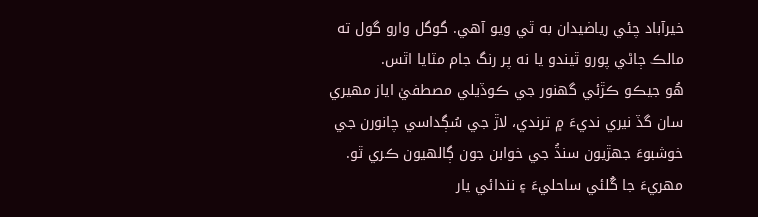خيرآباد چئي رياضيدان به ٿي ويو آھي. گوگل وارو گول ته مالڪ ڄاڻي پورو ٿيندو يا نه پر رنگ جام مٽايا اٿس.
هُو جيڪو ڪڙئي گهنور جي ڪوڏيلي مصطفيٰ اياز مهيري سان گڏ نيري نديءَ ۾ ترندي، لاڙ جي سُڳداسي چانورن جي خوشبوءَ جهڙيون سنڌُ جي خوابن جون ڳالهيون ڪري ٿو. مهريءَ جا گُلئي ساحليءَ ۽ نندائي يار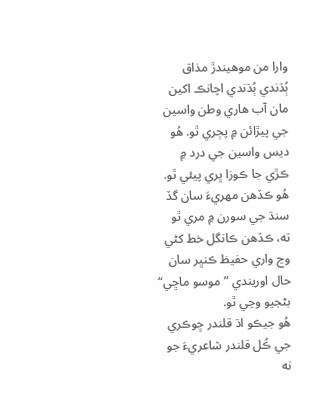وارا من موهيندڙ مذاق ٻُڌندي ٻُڌندي اچانڪ اکين مان آب هاري وطن واسين جي پيڙائن ۾ پڄري ٿو. هُو ديس واسين جي درد ۾ ڪڙي جا ڪوزا ڀري پيئي ٿو. هُو ڪڏھن مهريءَ سان گڏ سنڌ جي سورن ۾ مري ٿو ته، ڪڏھن ڪانگل خط کڻي وڃ واري حفيظ ڪنڀر سان حال اوريندي ”موسو ماڇي“ بڻجيو وڃي ٿو.
هُو جيڪو اڌ قلندر ڇوڪري جي ڪُل قلندر شاعريءَ جو نه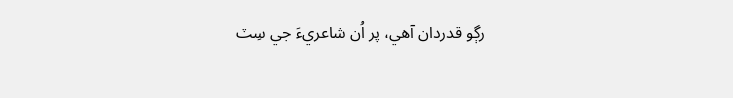رڳو قدردان آھي، پر اُن شاعريءَ جي سِٽ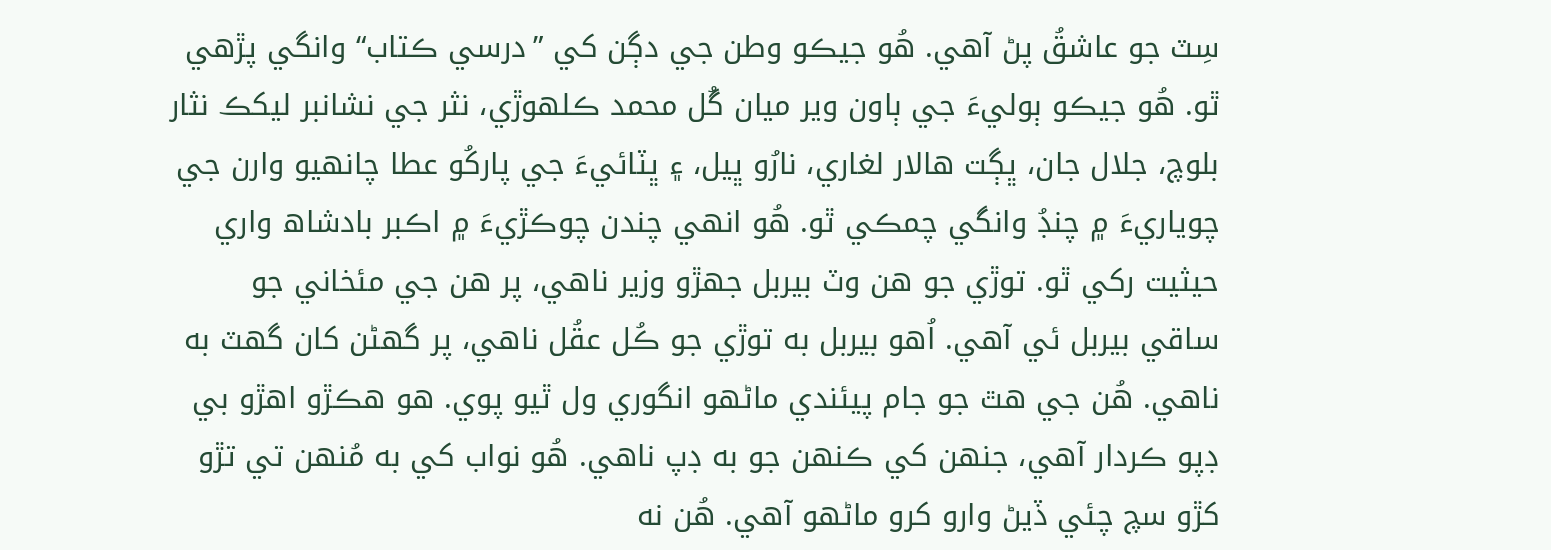سِٽ جو عاشقُ پڻ آھي. هُو جيڪو وطن جي دڳن کي ”درسي ڪتاب“ وانگي پڙھي ٿو. هُو جيڪو ٻوليءَ جي ٻاون وير ميان گُل محمد ڪلهوڙي، نثر جي نشانبر ليکڪ نثار بلوچ، جلال جان، ڀڳت هالار لغاري، نارُو ڀيل، ۽ ڀٽائيءَ جي پارکُو عطا چانهيو وارن جي چوياريءَ ۾ چنڊُ وانگي چمڪي ٿو. هُو انهي چندن چوڪڙيءَ ۾ اڪبر بادشاھ واري حيثيت رکي ٿو. توڙي جو هن وٽ بيربل جهڙو وزير ناهي، پر هن جي مئخاني جو ساقي بيربل ئي آھي. اُھو بيربل به توڙي جو ڪُل عقُل ناهي، پر گهڻن کان گهٽ به ناهي. هُن جي هٿ جو جام پيئندي ماڻهو انگوري ول ٿيو پوي. هو هڪڙو اهڙو بي ڊپو ڪردار آھي، جنهن کي ڪنهن جو به ڊپ ناهي. هُو نواب کي به مُنهن تي تڙو کڙو سچ چئي ڏيڻ وارو کرو ماڻهو آھي. هُن نه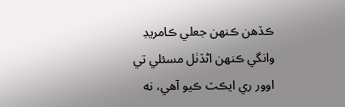ڪڏھن ڪنهن جعلي ڪامريڊ وانگي ڪنهن اڻڏٺل مسئلي تي اوور ري ايڪٽ ڪيو آھي، نه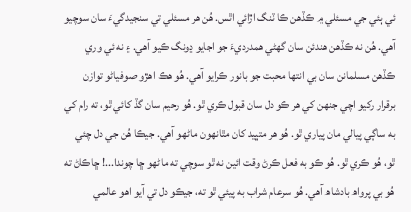ئي ٻئي جي مسئلي ۾ ڪڏھن ڪا ٽنگ اڙائي اٿس. هُن هر مسئلي تي سنجيدگيءَ سان سوچيو آھي. هُن نه ڪڏھن هندئن سان گهڻي همدرديءَ جو اجايو ڍونگ ڪيو آھي. ۽ نه ئي وري ڪڏھن مسلمانن سان بي انتها محبت جو بانور ڪرايو آھي. هُو هڪ اهڙو صوفياڻو توازن برقرار رکيو اچي جنهن کي هر ڪو دل سان قبول ڪري ٿو. هُو رحيم سان گڏ کائي ٿو، ته رام کي به ساڳي پيالي مان پياري ٿو. هُو هر متڀيد کان مٿانهون ماڻهو آھي. جيڪا هُن جي دل چئي ٿو، هُو ڪري ٿو. هُو ڪو به فعل ڪرڻ وقت ائين نه ٿو سوچي ته ماڻهو ڇا چوندا...! ڇاڪاڻ ته هُو بي پرواھ بادشاھ آھي. هُو سرعام شراب به پيئي ٿو ته، جيڪو دل تي آيو اهو عالمي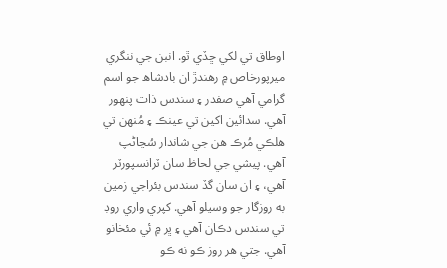اوطاق تي لکي ڇڏي ٿو. انبن جي ننگري ميرپورخاص ۾ رهندڙ ان بادشاھ جو اسم گرامي آھي صفدر ۽ سندس ذات پنهور آھي. سدائين اکين تي عينڪ ۽ مُنهن تي هلڪي مُرڪ هن جي شاندار سُڃاڻپ آھي. پيشي جي لحاظ سان ٽرانسپورٽر آهي، ۽ ان سان گڏ سندس بئراجي زمين به روزگار جو وسيلو آھي. کپري واري روڊ تي سندس دڪان آھي ۽ ڀر ۾ ئي مئخانو آھي. جتي هر روز ڪو نه ڪو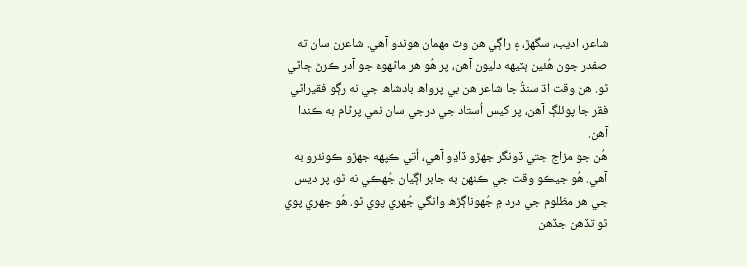شاعر، اديب، سگهڙ، ۽ راڳي هن وٽ مهمان هوندو آھي. شاعرن سان ته صفدر جون هُئين ٻٽيهه دليون آھن، پر هُو هر ماڻهوءَ جو آدر ڪرڻ ڄاڻي ٿو. هن وقت اڌ سنڌُ جا شاعر هن بي پرواھ بادشاھ جي نه رڳو فقيراڻي فقر جا پوئلڳ آھن، پر کيس اُستاد جي درجي سان نمي پرڻام به ڪندا آھن.
هُن جو مزاج جتي ڏونگر جهڙو ڏاڍو آھي، اُتي ڪپهه جهڙو ڪونئرو به آھي. هُو جيڪو وقت جي ڪنهن به جابر اڳيان جُهڪي نه ٿو، پر ديس جي هر مظلوم جي درد ۾ جُهوناڳڙھ وانگي جُهري پوي ٿو. هُو جهري پوي ٿو تڏھن جڏھن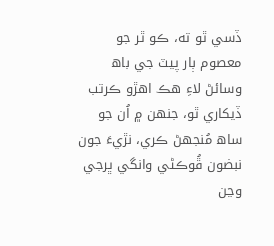ڏسي ٿو ته، ڪو ٿر جو معصوم ٻار پيٽ جي باھ وسائڻ لاءِ هڪ اهڙو ڪرتب ڏيکاري ٿو، جنهن ۾ اُن جو ساھ مُنجهڻ ڪري، نڙيءَ جون نبضون ڦُوڪڻي وانگي ڀرجي وڃن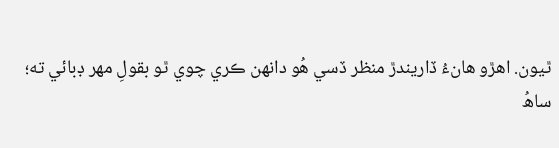ٿيون. اهڙو هانءُ ڏاريندڙ منظر ڏسي هُو دانهن ڪري چوي ٿو بقولِ مهر ڊبائي ته؛
ساھُ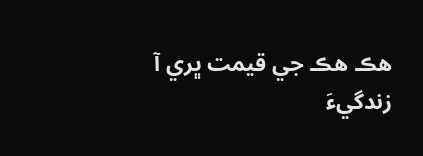هڪ هڪ جي قيمت ڀري آ
زندگيءَ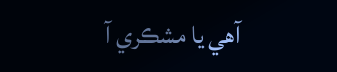آهي يا مشڪري آ